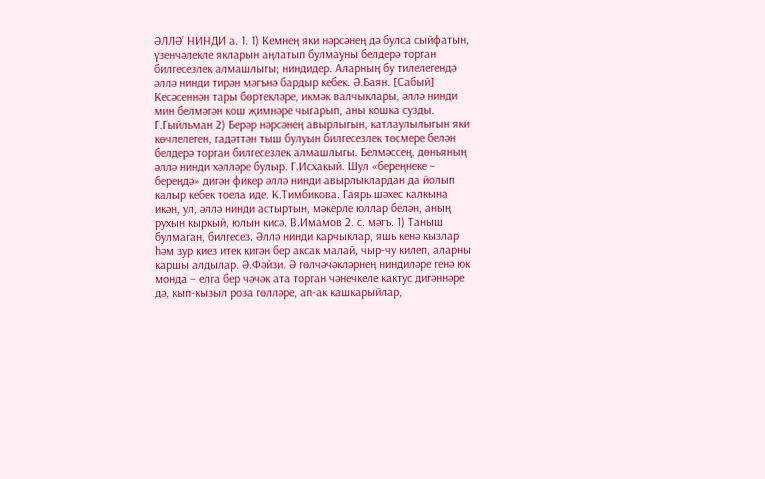ӘЛЛӘ’ НИНДИ а. 1. 1) Кемнең яки нәрсәнең дә булса сыйфатын, үзенчәлекле якларын аңлатып булмауны белдерә торган билгесезлек алмашлыгы; ниндидер. Аларның бу тилелегендә әллә нинди тирән мәгънә бардыр кебек. Ә.Баян. [Сабый] Кесәсеннән тары бөртекләре, икмәк валчыклары, әллә нинди мин белмәгән кош җимнәре чыгарып, аны кошка сузды. Г.Гыйльман 2) Берәр нәрсәнең авырлыгын, катлаулылыгын яки көчлелеген, гадәттән тыш булуын билгесезлек төсмере белән белдерә торган билгесезлек алмашлыгы. Белмәссең, дөньяның әллә нинди хәлләре булыр. Г.Исхакый. Шул «береңнеке – береңдә» дигән фикер әллә нинди авырлыклардан да йолып калыр кебек тоела иде. К.Тимбикова. Гаярь шәхес калкына икән, ул, әллә нинди астыртын, мәкерле юллар белән, аның рухын кыркый, юлын кисә. В.Имамов 2. с. мәгъ. 1) Таныш булмаган, билгесез. Әллә нинди карчыклар, яшь кенә кызлар һәм зур киез итек кигән бер аксак малай, чыр-чу килеп, аларны каршы алдылар. Ә.Фәйзи. Ә гөлчәчәкләрнең ниндиләре генә юк монда – елга бер чәчәк ата торган чәнечкеле кактус дигәннәре дә, кып-кызыл роза гөлләре, ап-ак кашкарыйлар,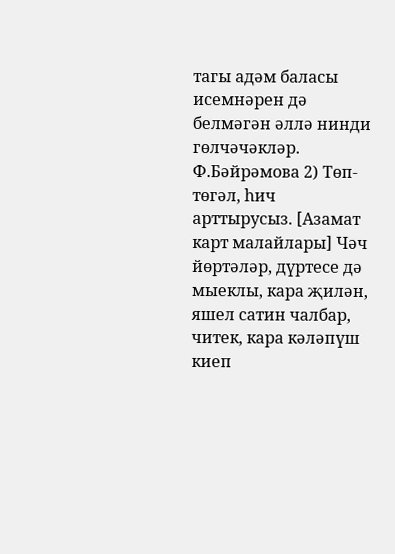тагы адәм баласы исемнәрен дә белмәгән әллә нинди гөлчәчәкләр. Ф.Бәйрәмова 2) Төп-төгәл, һич арттырусыз. [Азамат карт малайлары] Чәч йөртәләр, дүртесе дә мыеклы, кара җилән, яшел сатин чалбар, читек, кара кәләпүш киеп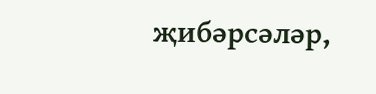җибәрсәләр,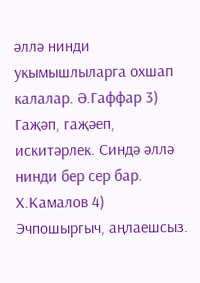әллә нинди укымышлыларга охшап калалар. Ә.Гаффар 3) Гаҗәп, гаҗәеп, искитәрлек. Синдә әллә нинди бер сер бар. Х.Камалов 4) Эчпошыргыч, аңлаешсыз.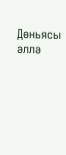Дөньясы әллә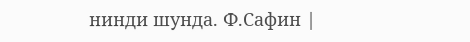нинди шунда. Ф.Сафин |